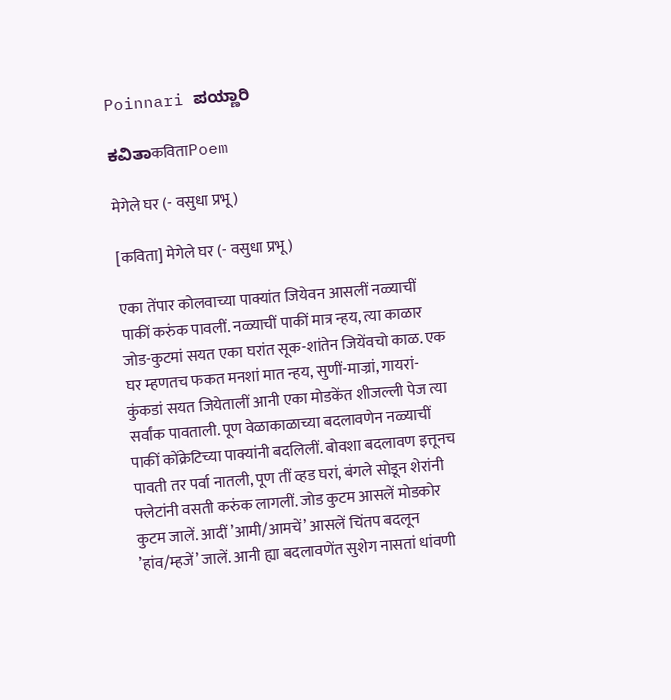Poinnari ಪಯ್ಣಾರಿ

ಕವಿತಾकविताPoem

मेगेले घर (- वसुधा प्रभू)

[कविता] मेगेले घर (- वसुधा प्रभू)

एका तेंपार कोलवाच्या पाक्यांत जियेवन आसलीं नळ्याचीं पाकीं करुंक पावलीं. नळ्याचीं पाकीं मात्र न्हय, त्या काळार जोड-कुटमां सयत एका घरांत सूक-शांतेन जियेंवचो काळ. एक घर म्हणतच फकत मनशां मात न्हय, सुणीं-माज्रां, गायरां-कुंकडां सयत जियेतालीं आनी एका मोडकेंत शीज‌ल्ली पेज त्या सर्वांक पावताली. पूण वेळाकाळाच्या बदलावणेन नळ्याचीं पाकीं कोंक्रेटिच्या पाक्यांनी बदलिलीं. बोवशा बदलावण इत्तून‌च पावती तर पर्वा नातली, पूण तीं व्हड घरां, बंगले सोडून शेरांनी फ्लेटांनी वसती करुंक लागलीं. जोड कुटम आसलें मोडकोर कुटम जालें. आदीं ’आमी/आमचें’ आसलें चिंतप बदलून ’हांव/म्हजें’ जालें. आनी ह्या बदलावणेंत सुशेग नासतां धांवणी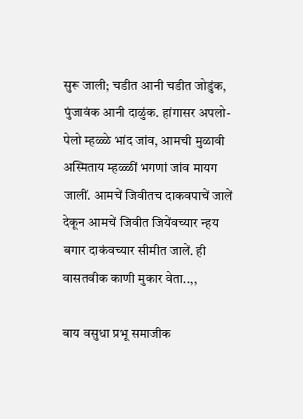सुरू जाली; चडीत आनी चडीत जोडुंक, पुंजावंक आनी दाळुंक. हांगासर अपलो-पेलो म्हळ्ळे भांद जांव, आमची मुळावी अस्मिताय म्हळ्ळीं भगणां जांव मायग जालीं. आमचें जिवीत‌च दाकवपाचें जालें देकून आमचें जिवीत जियेंवच्यार न्हय बगार दाकंवच्यार सीमीत जालें. ही वासतवीक काणी मुकार वेता..,,

बाय वसुधा प्रभू समाजीक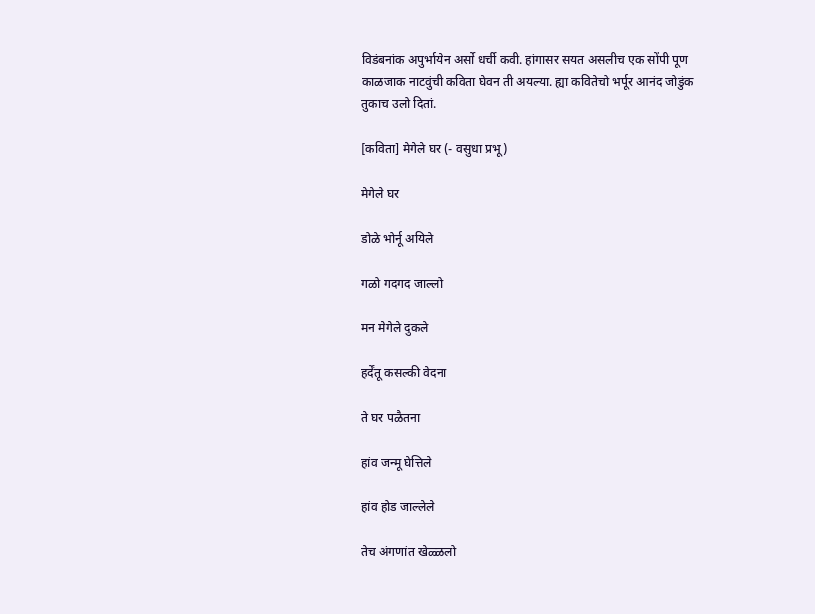विडंबनांक अपुर्भायेन अर्सो धर्ची कवी. हांगासर सयत असलीच एक सोंपी पूण काळजाक नाटवुंची कविता घेवन ती अयल्या. ह्या कवितेचो भर्पूर आनंद जोडुंक तुकाच उलो दितां.

[कविता] मेगेले घर (- वसुधा प्रभू)

मेगेले घर

डोळे भोर्नू अयिले

गळो गदगद जाल्लो

मन मेगेले दुकले

हर्देंतू कसल्की वेदना

ते घर पळैतना

हांव जन्मू घेत्तिले

हांव होड जाल्लेले

तेच अंगणांत खेळ्ळलो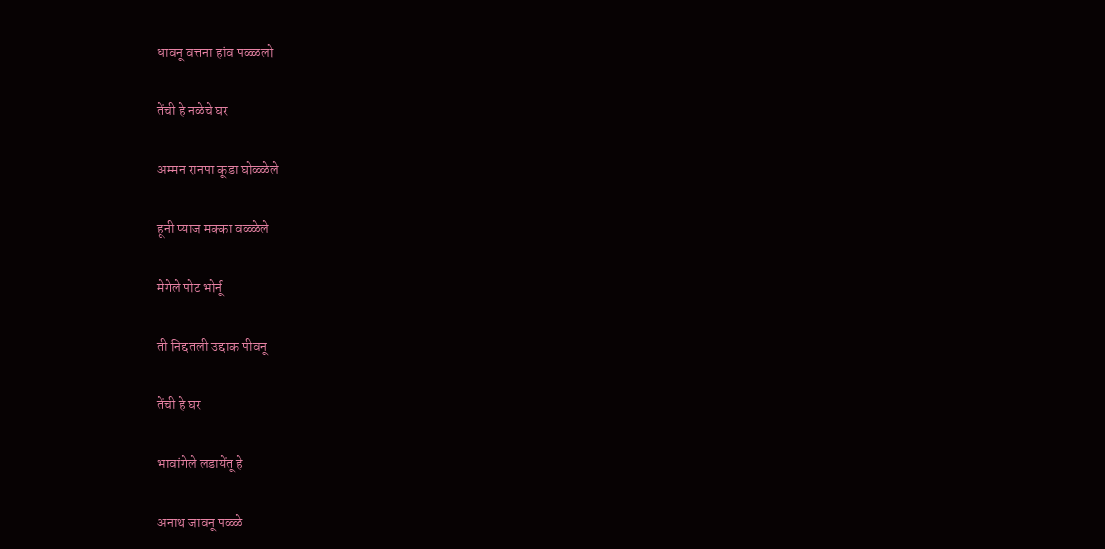धावनू वत्तना हांव पळ्ळलो

तेंची हे नळेचे घर

अम्मन रानपा कूडा घोळ्ळेले

हूनी प्याज मक्का वळ्ळेले

मेगेले पोट भोर्नू

ती निद्दतली उद्दाक पीवनू

तेंची हे घर

भावांगेले लडायेंतू हे

अनाथ जावनू पळ्ळे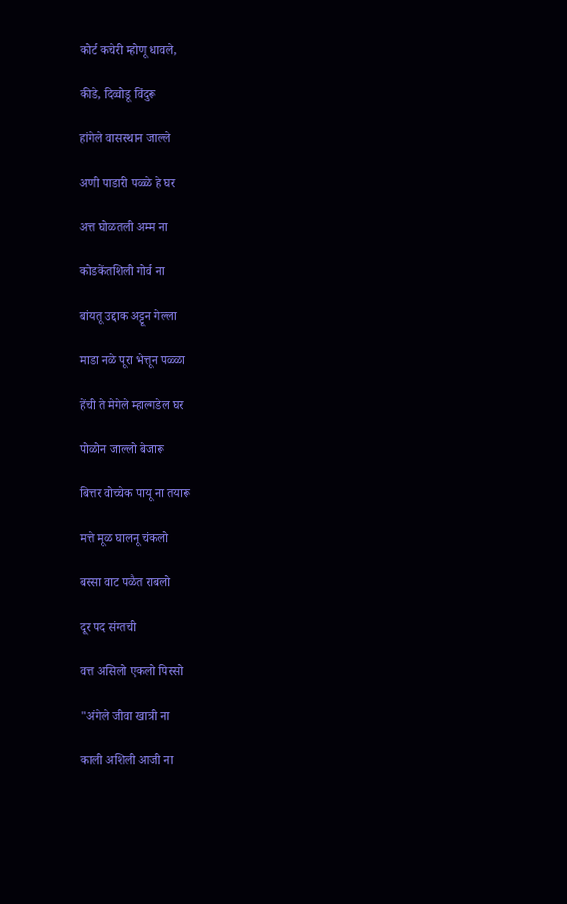कोर्ट कचेरी म्होणू धावले,

कीडे, दिव्वोडू विंदुरू

हांगेले वासस्थान जाल्ले

अणी पाडारी पळ्ळे हे घर

अत्त घोळतली अम्म ना

कोडकेंतशिली गोर्व ना

बांयतू उद्दाक अट्टून गेल्ला

माडा नळे पूरा भेत्तून पळ्ळा

हेंची ते मेगेले म्हाल्गडेल घर

पोळोन जाल्लो बेजारू

बित्तर वोच्चेक पायू ना तयारू

मत्ते मूळ घालनू चंकलो

बस्सा वाट पळैत राबलो

दूर पद संग्तची

वत्त असिलो एकलो पिस्सो

"अंगेले जीवा खात्री ना

काली अशिली आजी ना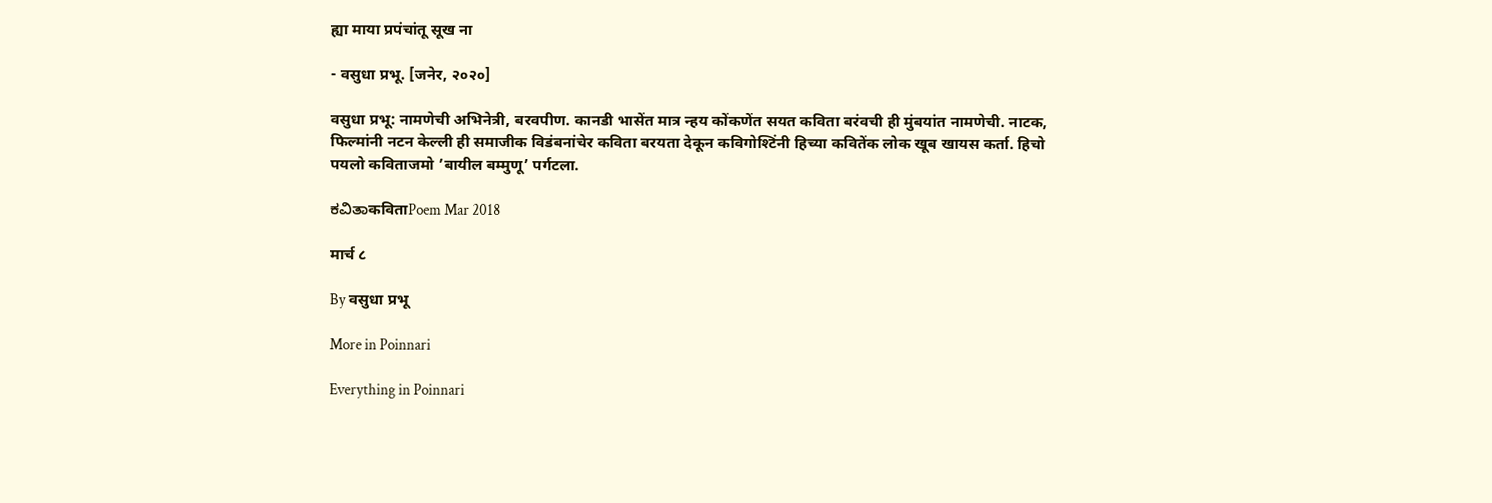ह्या माया प्रपंचांतू सूख ना

- वसुधा प्रभू. [जनेर, २०२०]

वसुधा प्रभू: नामणेची अभिनेत्री, बरवपीण. कानडी भासेंत मात्र न्हय कोंकणेंत सयत कविता बरंवची ही मुंबयांत नामणेची. नाटक, फिल्मांनी नटन केल्ली ही समाजीक विडंबनांचेर कविता बरयता देकून कविगोश्टिंनी हिच्या कवितेंक लोक खूब खायस कर्ता. हिचो पयलो कविताजमो ’बायील बम्मुणू’ पर्गटला.

ಕವಿತಾकविताPoem Mar 2018

मार्च ८

By वसुधा प्रभू

More in Poinnari

Everything in Poinnari